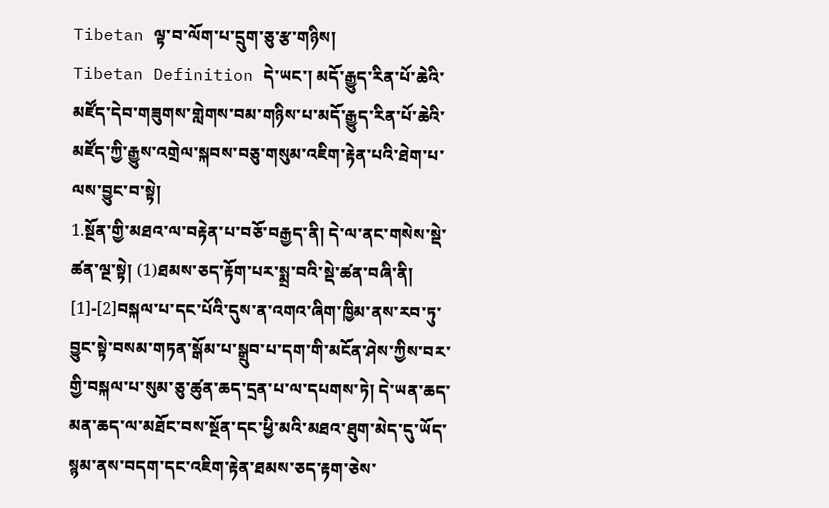Tibetan ལྟ་བ་ལོག་པ་དྲུག་ཅུ་རྩ་གཉིས།
Tibetan Definition དེ་ཡང་། མདོ་རྒྱུད་རིན་པོ་ཆེའི་མཛོད་དེབ་གཟུགས་གླེགས་བམ་གཉིས་པ་མདོ་རྒྱུད་རིན་པོ་ཆེའི་མཛོད་ཀྱི་རྒྱུས་འགྲེལ་སྐབས་བཅུ་གསུམ་འཇིག་རྟེན་པའི་ཐེག་པ་ལས་བྱུང་བ་སྟེ།
1.སྔོན་གྱི་མཐའ་ལ་བརྟེན་པ་བཅོ་བརྒྱད་ནི། དེ་ལ་ནང་གསེས་སྡེ་ཚན་ལྔ་སྟེ། (1)ཐམས་ཅད་རྟོག་པར་སྨྲ་བའི་སྡེ་ཚན་བཞི་ནི། [1]-[2]བསྐལ་པ་དང་པོའི་དུས་ན་འགའ་ཞིག་ཁྱིམ་ནས་རབ་ཏུ་བྱུང་སྟེ་བསམ་གཏན་སྒོམ་པ་སྒྲུབ་པ་དག་གི་མངོན་ཤེས་ཀྱིས་བར་གྱི་བསྐལ་པ་སུམ་ཅུ་ཚུན་ཆད་དྲན་པ་ལ་དཔགས་ཏེ། དེ་ཡན་ཆད་མན་ཆད་ལ་མཐོང་བས་སྔོན་དང་ཕྱི་མའི་མཐའ་ཐུག་མེད་དུ་ཡོད་སྙམ་ནས་བདག་དང་འཇིག་རྟེན་ཐམས་ཅད་རྟག་ཅེས་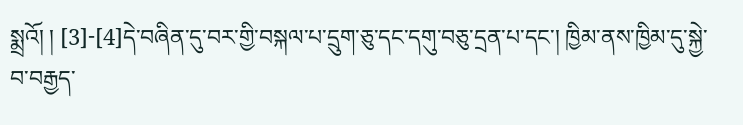སྨྲའོ། ། [3]-[4]དེ་བཞིན་དུ་བར་གྱི་བསྐལ་པ་དྲུག་ཅུ་དང་དགུ་བཅུ་དྲན་པ་དང་། ཁྱིམ་ནས་ཁྱིམ་དུ་སྐྱེ་བ་བརྒྱད་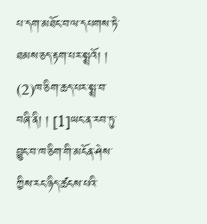པ་དག་མཐོང་བ་ལ་དཔགས་ཏེ་ཐམས་ཅད་རྟག་པར་སྨྲའོ། ། (2)ཁ་ཅིག་ཆད་པར་སྨྲ་བ་བཞི་ནི། ། [1]ཡང་ན་རབ་ཏུ་བྱུང་བ་ཁ་ཅིག་གི་མངོན་ཤེས་ཀྱིས་རང་ཉིད་ཚངས་པའི་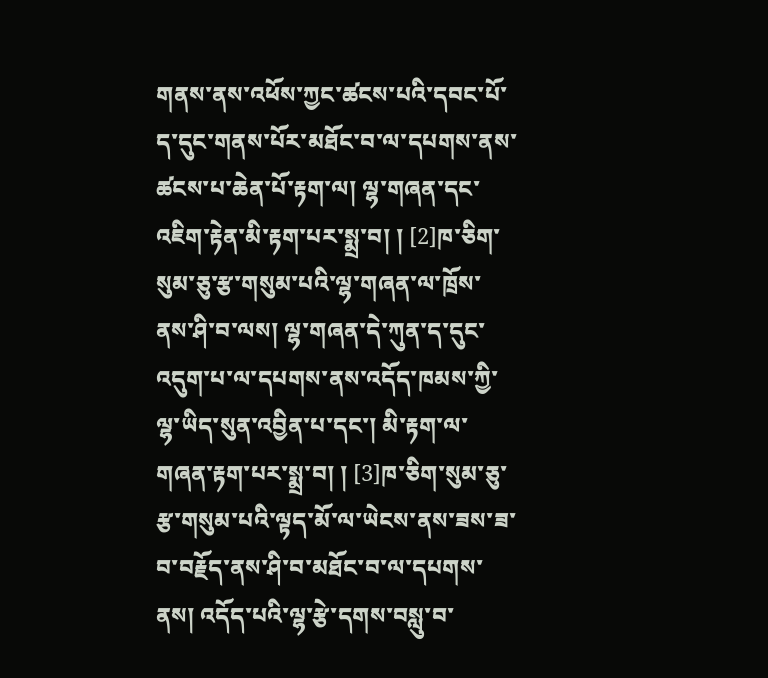གནས་ནས་འཕོས་ཀྱང་ཚངས་པའི་དབང་པོ་ད་དུང་གནས་པོར་མཐོང་བ་ལ་དཔགས་ནས་ཚངས་པ་ཆེན་པོ་རྟག་ལ། ལྷ་གཞན་དང་འཇིག་རྟེན་མི་རྟག་པར་སྨྲ་བ། ། [2]ཁ་ཅིག་སུམ་ཅུ་རྩ་གསུམ་པའི་ལྷ་གཞན་ལ་ཁྲོས་ནས་ཤི་བ་ལས། ལྷ་གཞན་དེ་ཀུན་ད་དུང་འདུག་པ་ལ་དཔགས་ནས་འདོད་ཁམས་ཀྱི་ལྷ་ཡིད་སུན་འབྱིན་པ་དང་། མི་རྟག་ལ་གཞན་རྟག་པར་སྨྲ་བ། ། [3]ཁ་ཅིག་སུམ་ཅུ་རྩ་གསུམ་པའི་ལྟད་མོ་ལ་ཡེངས་ནས་ཟས་ཟ་བ་བརྗོད་ནས་ཤི་བ་མཐོང་བ་ལ་དཔགས་ནས། འདོད་པའི་ལྷ་རྩེ་དགས་བསླུ་བ་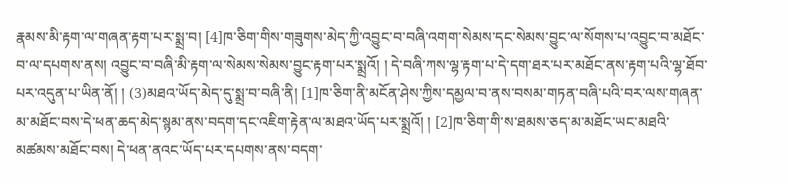རྣམས་མི་རྟག་ལ་གཞན་རྟག་པར་སྨྲ་བ། [4]ཁ་ཅིག་གིས་གཟུགས་མེད་ཀྱི་འབྱུང་བ་བཞི་འགག་སེམས་དང་སེམས་བྱུང་ལ་སོགས་པ་འབྱུང་བ་མཐོང་བ་ལ་དཔགས་ནས། འབྱུང་བ་བཞི་མི་རྟག་ལ་སེམས་སེམས་བྱུང་རྟག་པར་སྨྲའོ། ། དེ་བཞི་ཀས་ལྷ་རྟག་པ་དེ་དག་ཐར་པར་མཐོང་ནས་རྟག་པའི་ལྷ་ཐོབ་པར་འདུན་པ་ཡིན་ནོ། ། (3)མཐའ་ཡོད་མེད་དུ་སྨྲ་བ་བཞི་ནི། [1]ཁ་ཅིག་ནི་མངོན་ཤེས་ཀྱིས་དམྱལ་བ་ནས་བསམ་གཏན་བཞི་པའི་བར་ལས་གཞན་མ་མཐོང་བས་དེ་ཕན་ཆད་མེད་སྙམ་ནས་བདག་དང་འཇིག་རྟེན་ལ་མཐའ་ཡོད་པར་སྨྲའོ། ། [2]ཁ་ཅིག་གི་ས་ཐམས་ཅད་མ་མཐོང་ཡང་མཐའི་མཚམས་མཐོང་བས། དེ་ཕན་ནའང་ཡོད་པར་དཔགས་ནས་བདག་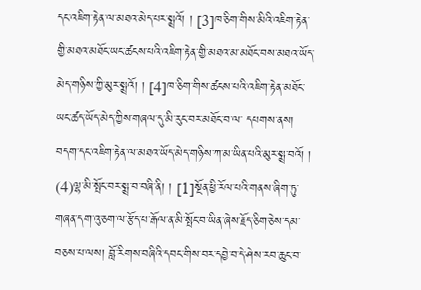དང་འཇིག་རྟེན་ལ་མཐའ་མེད་པར་སྨྲའོ། ། [3]ཁ་ཅིག་གིས་མིའི་འཇིག་རྟེན་གྱི་མཐའ་མཐོང་ཡང་ཚངས་པའི་འཇིག་རྟེན་གྱི་མཐའ་མ་མཐོང་བས་མཐའ་ཡོད་མེད་གཉིས་ཀྱི་མུར་སྨྲའོ། ། [4]ཁ་ཅིག་གིས་ཚངས་པའི་འཇིག་རྟེན་མཐོང་ཡང་ཚད་ཡོད་མེད་ཀྱིས་གཞལ་དུ་མི་རུང་བར་མཐོང་བ་ལ་ དཔགས་ནས། བདག་དང་འཇིག་རྟེན་ལ་མཐའ་ཡོད་མེད་གཉིས་ཀ་མ་ཡིན་པའི་མུར་སྨྲ་བའོ། ། (4)ལྷ་མི་སྤོང་བར་སྨྲ་བ་བཞི་ནི། ། [1]སྔོན་ཕྱི་རོལ་པའི་གནས་ཞིག་ཏུ་གཞན་དག་འུ་ཅག་ལ་རྩོད་པ་རྒོལ་ན་མི་སྤོང་བ་ཡིན་ཞེས་རྗོད་ཅིག་ཅེས་དམ་བཅས་པ་ལས། བློ་རིགས་བཞིའི་དབང་གིས་བར་དབྱེ་བ་དེ་ཤེས་རབ་ཆུང་བ་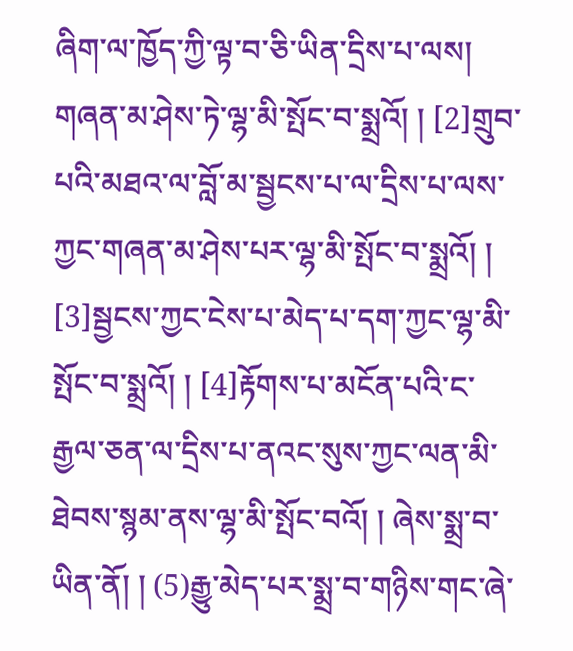ཞིག་ལ་ཁྱོད་ཀྱི་ལྟ་བ་ཅི་ཡིན་དྲིས་པ་ལས། གཞན་མ་ཤེས་ཏེ་ལྷ་མི་སྤོང་བ་སྨྲའོ། ། [2]གྲུབ་པའི་མཐའ་ལ་བློ་མ་སྦྱངས་པ་ལ་དྲིས་པ་ལས་ཀྱང་གཞན་མ་ཤེས་པར་ལྷ་མི་སྤོང་བ་སྨྲའོ། ། [3]སྦྱངས་ཀྱང་ངེས་པ་མེད་པ་དག་ཀྱང་ལྷ་མི་སྤོང་བ་སྨྲའོ། ། [4]རྟོགས་པ་མངོན་པའི་ང་རྒྱལ་ཅན་ལ་དྲིས་པ་ནའང་སུས་ཀྱང་ལན་མི་ཐེབས་སྙམ་ནས་ལྷ་མི་སྤོང་བའོ། ། ཞེས་སྨྲ་བ་ཡིན་ནོ། ། (5)རྒྱུ་མེད་པར་སྨྲ་བ་གཉིས་གང་ཞེ་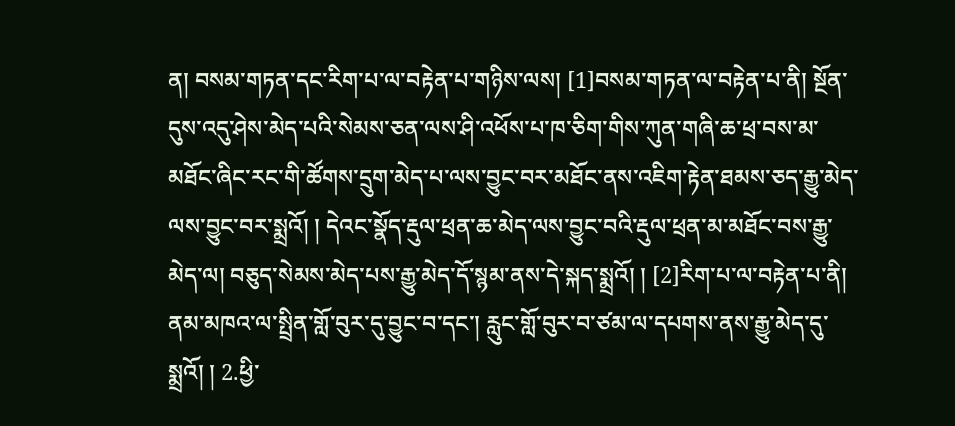ན། བསམ་གཏན་དང་རིག་པ་ལ་བརྟེན་པ་གཉིས་ལས། [1]བསམ་གཏན་ལ་བརྟེན་པ་ནི། སྔོན་དུས་འདུ་ཤེས་མེད་པའི་སེམས་ཅན་ལས་ཤི་འཕོས་པ་ཁ་ཅིག་གིས་ཀུན་གཞི་ཆ་ཕྲ་བས་མ་མཐོང་ཞིང་རང་གི་ཚོགས་དྲུག་མེད་པ་ལས་བྱུང་བར་མཐོང་ནས་འཇིག་རྟེན་ཐམས་ཅད་རྒྱུ་མེད་ལས་བྱུང་བར་སྨྲའོ། ། དེའང་སྣོད་རྡུལ་ཕྲན་ཆ་མེད་ལས་བྱུང་བའི་རྡུལ་ཕྲན་མ་མཐོང་བས་རྒྱུ་མེད་ལ། བཅུད་སེམས་མེད་པས་རྒྱུ་མེད་དོ་སྙམ་ནས་དེ་སྐད་སྨྲའོ། ། [2]རིག་པ་ལ་བརྟེན་པ་ནི། ནམ་མཁའ་ལ་སྤྲིན་གློ་བུར་དུ་བྱུང་བ་དང་། རླུང་གློ་བུར་བ་ཙམ་ལ་དཔགས་ནས་རྒྱུ་མེད་དུ་སྨྲའོ། ། 2.ཕྱི་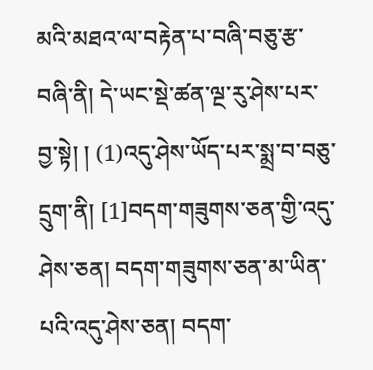མའི་མཐའ་ལ་བརྟེན་པ་བཞི་བཅུ་རྩ་བཞི་ནི། དེ་ཡང་སྡེ་ཚན་ལྔ་རུ་ཤེས་པར་བྱ་སྟེ། ། (1)འདུ་ཤེས་ཡོད་པར་སྨྲ་བ་བཅུ་དྲུག་ནི། [1]བདག་གཟུགས་ཅན་གྱི་འདུ་ཤེས་ཅན། བདག་གཟུགས་ཅན་མ་ཡིན་པའི་འདུ་ཤེས་ཅན། བདག་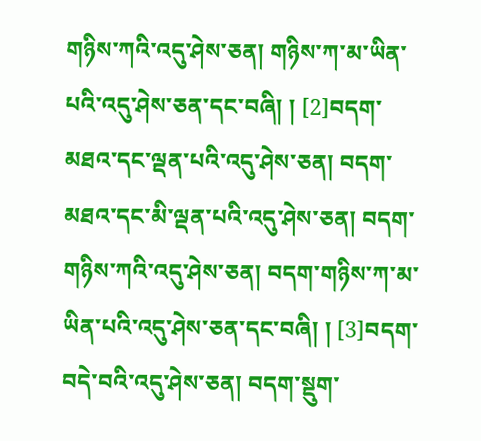གཉིས་ཀའི་འདུ་ཤེས་ཅན། གཉིས་ཀ་མ་ཡིན་པའི་འདུ་ཤེས་ཅན་དང་བཞི། ། [2]བདག་མཐའ་དང་ལྡན་པའི་འདུ་ཤེས་ཅན། བདག་མཐའ་དང་མི་ལྡན་པའི་འདུ་ཤེས་ཅན། བདག་གཉིས་ཀའི་འདུ་ཤེས་ཅན། བདག་གཉིས་ཀ་མ་ཡིན་པའི་འདུ་ཤེས་ཅན་དང་བཞི། ། [3]བདག་བདེ་བའི་འདུ་ཤེས་ཅན། བདག་སྡུག་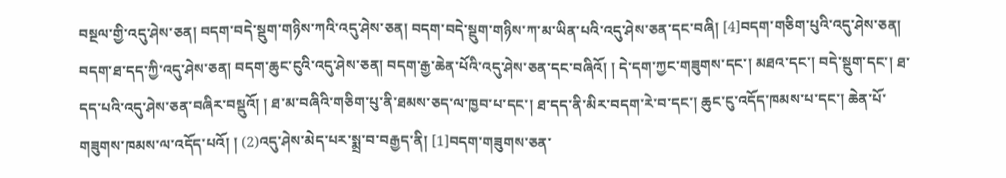བསྔལ་གྱི་འདུ་ཤེས་ཅན། བདག་བདེ་སྡུག་གཉིས་ཀའི་འདུ་ཤེས་ཅན། བདག་བདེ་སྡུག་གཉིས་ཀ་མ་ཡིན་པའི་འདུ་ཤེས་ཅན་དང་བཞི། [4]བདག་གཅིག་པུའི་འདུ་ཤེས་ཅན། བདག་ཐ་དད་ཀྱི་འདུ་ཤེས་ཅན། བདག་ཆུང་ངུའི་འདུ་ཤེས་ཅན། བདག་རྒྱ་ཆེན་པོའི་འདུ་ཤེས་ཅན་དང་བཞིའོ། ། དེ་དག་ཀྱང་གཟུགས་དང་། མཐའ་དང་། བདེ་སྡུག་དང་། ཐ་དད་པའི་འདུ་ཤེས་ཅན་བཞིར་བསྡུའོ། ། ཐ་མ་བཞིའི་གཅིག་པུ་ནི་ཐམས་ཅད་ལ་ཁྱབ་པ་དང་། ཐ་དད་ནི་མིར་བདག་རེ་བ་དང་། ཆུང་ངུ་འདོད་ཁམས་པ་དང་། ཆེན་པོ་གཟུགས་ཁམས་ལ་འདོད་པའོ། ། (2)འདུ་ཤེས་མེད་པར་སྨྲ་བ་བརྒྱད་ནི། [1]བདག་གཟུགས་ཅན་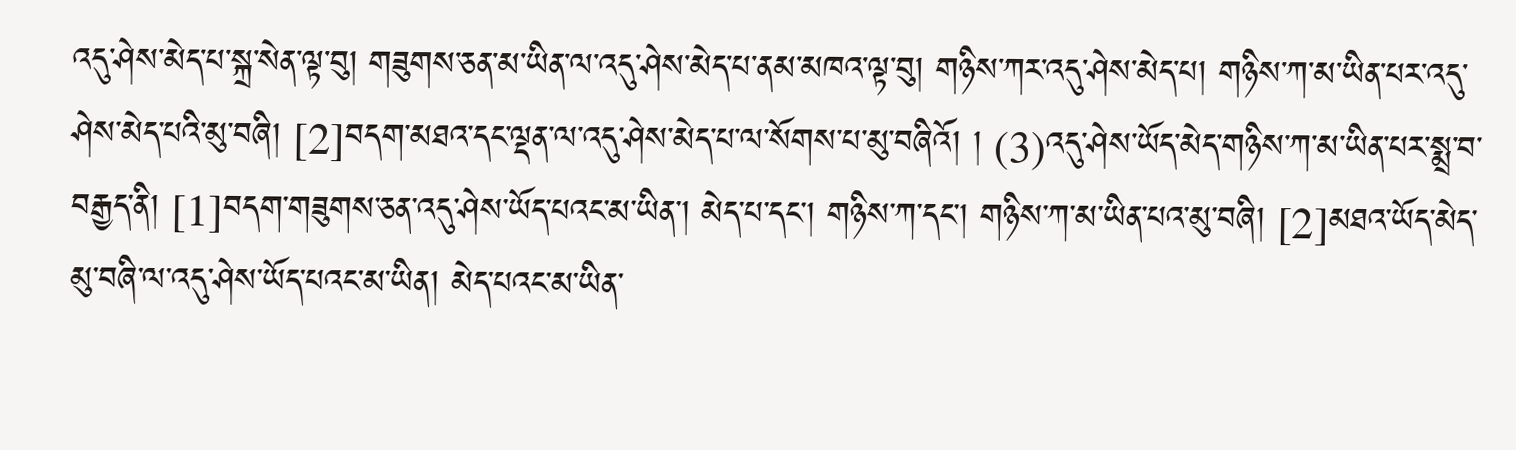འདུ་ཤེས་མེད་པ་སྐྲ་སེན་ལྟ་བུ། གཟུགས་ཅན་མ་ཡིན་ལ་འདུ་ཤེས་མེད་པ་ནམ་མཁའ་ལྟ་བུ། གཉིས་ཀར་འདུ་ཤེས་མེད་པ། གཉིས་ཀ་མ་ཡིན་པར་འདུ་ཤེས་མེད་པའི་མུ་བཞི། [2]བདག་མཐའ་དང་ལྡན་ལ་འདུ་ཤེས་མེད་པ་ལ་སོགས་པ་མུ་བཞིའོ། ། (3)འདུ་ཤེས་ཡོད་མེད་གཉིས་ཀ་མ་ཡིན་པར་སྨྲ་བ་བརྒྱད་ནི། [1]བདག་གཟུགས་ཅན་འདུ་ཤེས་ཡོད་པའང་མ་ཡིན་། མེད་པ་དང་། གཉིས་ཀ་དང་། གཉིས་ཀ་མ་ཡིན་པའ་མུ་བཞི། [2]མཐའ་ཡོད་མེད་མུ་བཞི་ལ་འདུ་ཤེས་ཡོད་པའང་མ་ཡིན། མེད་པའང་མ་ཡིན་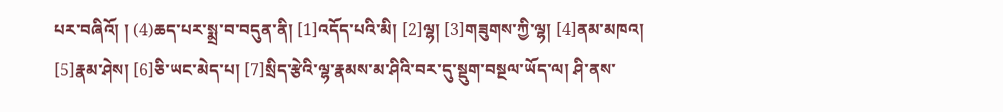པར་བཞིའོ། ། (4)ཆད་པར་སྨྲ་བ་བདུན་ནི། [1]འདོད་པའི་མི། [2]ལྷ། [3]གཟུགས་ཀྱི་ལྷ། [4]ནམ་མཁའ། [5]རྣམ་ཤེས། [6]ཅི་ཡང་མེད་པ། [7]སྲིད་རྩེའི་ལྷ་རྣམས་མ་ཤིའི་བར་དུ་སྡུག་བསྔལ་ཡོད་ལ། ཤི་ནས་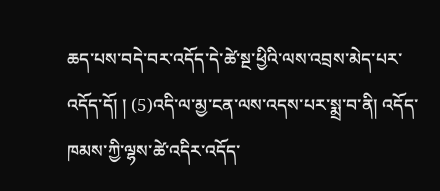ཆད་པས་བདེ་བར་འདོད་དེ་ཚེ་སྔ་ཕྱིའི་ལས་འབྲས་མེད་པར་འདོད་དོ། ། (5)འདི་ལ་མྱ་ངན་ལས་འདས་པར་སྨྲ་བ་ནི། འདོད་ཁམས་ཀྱི་ལྷས་ཚེ་འདིར་འདོད་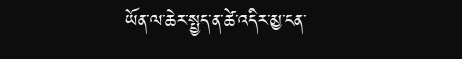ཡོན་ལ་ཆེར་སྤྱད་ན་ཚེ་འདིར་མྱ་ངན་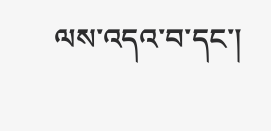ལས་འདའ་བ་དང་།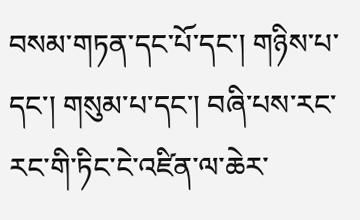བསམ་གཏན་དང་པོ་དང་། གཉིས་པ་དང་། གསུམ་པ་དང་། བཞི་པས་རང་རང་གི་ཏིང་ངེ་འཛིན་ལ་ཆེར་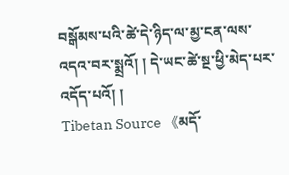བསྒོམས་པའི་ཚེ་དེ་ཉིད་ལ་མྱ་ངན་ལས་འདའ་བར་སྨྲའོ། ། དེ་ཡང་ཚེ་སྔ་ཕྱི་མེད་པར་འདོད་པའོ། །
Tibetan Source 《མདོ་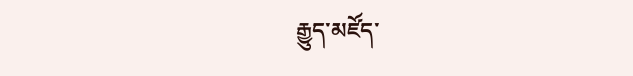རྒྱུད་མཛོད་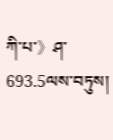ཀི་པ་》ཤ་693.5ལས་བཏུས།